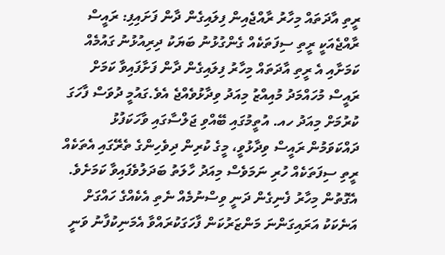ރީތި އާދަތައް މިހާރު ރާއްޖެއިން ފިލައިގެން ދާން ފަށައިފި: ރައީސް
ރާއްޖެއަކީ ރީތި ސިފަތަކެއް ގެންގުޅުނު ބަޔަކު ދިރިއުޅުނު ގައުމެއް ކަމަށާއި އެ ރީތި އާދަތައް މިހާރު ފިލައިގެން ދާން ފަށާފައިވާ ކަމަށް ރައީސް މުހައްމަދު މުއިއްޒު މިއަދު ވިދާޅުވެއްޖެ އެވެ.ގައުމީ ދުވަސް ފާހަގަ ކުރުމަށް މިއަދު ހއ. އުތީމުގައި ބޭއްވި ޖަލްސާގައި ވާހަކަފުޅު ދައްކަވަމުން ރައީސް ވިދާޅުވީ، މީގެ ކުރިން ދިވެހިންގެ ތެރޭގައި އެތަކެއް ރީތި ސިފަތަކެއް ހުރި ނަމަވެސް މިއަދު ހާލަތު ބަދަލުވެފައިވާ ކަމަށެވެ. އެގޮތުން މިހާރު ފެނިގެން ދަނީ ވިސްނުމެއް ނެތި އެކެއްގެ ހައްގަށް އަނެކަކު އަރައިގަންނަ މަންޒަރުކަން ފާހަގަކުރައްވާ އެމަނިކުފާނު ވަނީ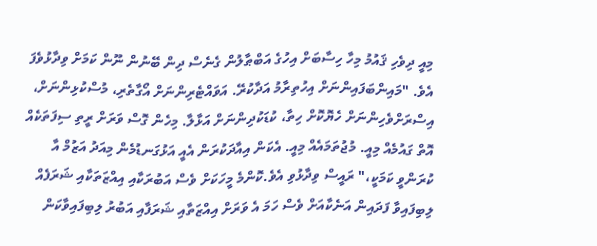މިއީ ދިވެހި ޤައުމު މިހާ ހިސާބަށް އިހުގެ އަބްޠާލުން ގެނެސް ދިން ބޭނުން ނޫން ކަމަށް ވިދާޅުވެފަ އެވެ. "މައިންބަފައިންނަށް އިހުތިރާމު އަދާކުރޭ. އަވައްޓެރިންނަށް އޯގާތެރި، މުސްކުޅިންނަށް، އިސްރަށްވެހިންނަށް ހެޔޮކޮށް ހިތާ، ކުޑަކުދިންނަށް އަޅާލާ. މިހެން ގޮސް ވަރަށް ރީތި ސިފަތަކެއް އޮތް ގައުމެއް މިއީ. މުޖުތަމައެއް މިއީ. އެކަން އިއާދަކުރަން އެއީ އަޅުގަނޑުމެން މިއަދު އަޒުމް އާ ކުރަންވީ ކަމަކީ،" ރައީސް ވިދާޅުވި އެވެ.ކޮންމެ މީހަކަށް ވެސް އަބުރަކާއި އިއްޒަތަކާއި ޝަރަފެއް ލިބިފައިވާ ފަދައިން އަނެކާއަށް ވެސް ހަމަ އެ ވަރަށް އިއްޒަތާއި ޝަރަފާއި އަބުރު ލިބިފައިވާކަން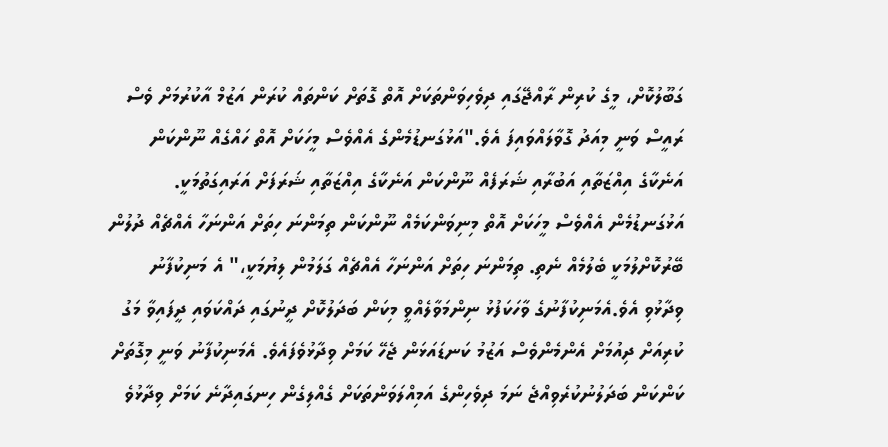ގަބޫލުކޮށް، މީގެ ކުރިން ރާއްޖޭގައި ދިވެހިވަންތަކަށް އޮތް ގޮތަށް ކަންތައް ކުރަން އަޒުމް އާކުރުމަށް ވެސް ރައީސް ވަނީ މިއަދު ގޮވާލައްވައިފަ އެވެ."އަޅުގަނޑުމެންގެ އެއްވެސް މީހަކަށް އޮތް ހައްގެއް ނޫންކަން އަނެކާގެ އިއްޒަތާއި އަބުރާއި ޝަރަފެއް ނޫންކަން އަނެކާގެ އިއްޒަތާއި ޝަރަފަށް އަރައިގަތުމަކީ. އަޅުގަނޑުމެން އެއްވެސް މީހަކަށް އޮތް މިނިވަންކަމެއް ނޫންކަން ތިމަންނަ ހިތަށް އަންނަހާ އެއްޗެއް ދުލުން ބޭރުކޮށްލުމަކީ ބެލުމެއް ނެތި. ތިމަންނަ ހިތަށް އަންނަހާ އެއްޗެއް ގަލަމުން ލިޔުމަކީ،" އެ މަނިކުފާނު ވިދާޅުވި އެވެ.އެމަނިކުފާނުގެ ވާހަކަފުޅު ނިންމަވާލެއްވީ މިކަން ބަދަލުކޮށް ދީނުގައި ދައްކަވައި ދީފައިވާ މަގު ކުރިއަށް ދިއުމަށް އެންމެންވެސް އަޒުމު ކަނޑައަޅަން ޖެހޭ ކަމަށް ވިދާޅުވެފައެވެ. އެމަނިކުފާނު ވަނީ މިގޮތަށް ކަންކަން ބަދަލުނުކުރެވިއްޖެ ނަމަ ދިވެހިންގެ އަމިއްލަވަންތަކަށް ގެއްލިގެން ހިނގައިދާނެ ކަމަށް ވިދާޅުވެ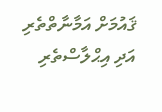ޤައުމަށް އަމާނާތްތެރި އަދި އިޙްލާސްތެރި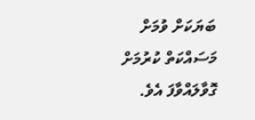ބަޔަކަށް ވުމަށް މަސައްކަތް ކުރުމަށް ގޮވާލައްވާފަ އެވެ.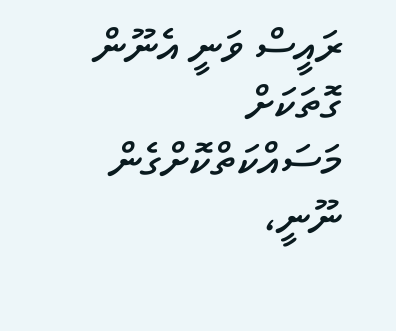ރައީސް ވަނީ އެނޫން ގޮތަކަށް މަސައްކަތްކޮށްގެން ނޫނީ،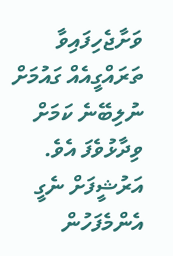ވަށާޖެހިފައިވާ ތަރައްގީއެއް ގައުމަށް ނުލިބޭނެ ކަމަށް ވިދާޅުވެފަ އެވެ.
އަރުޝީފަށް ނެގީ
އެންމެފަހުން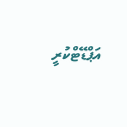އަޕްޑޭޓްކުރީ